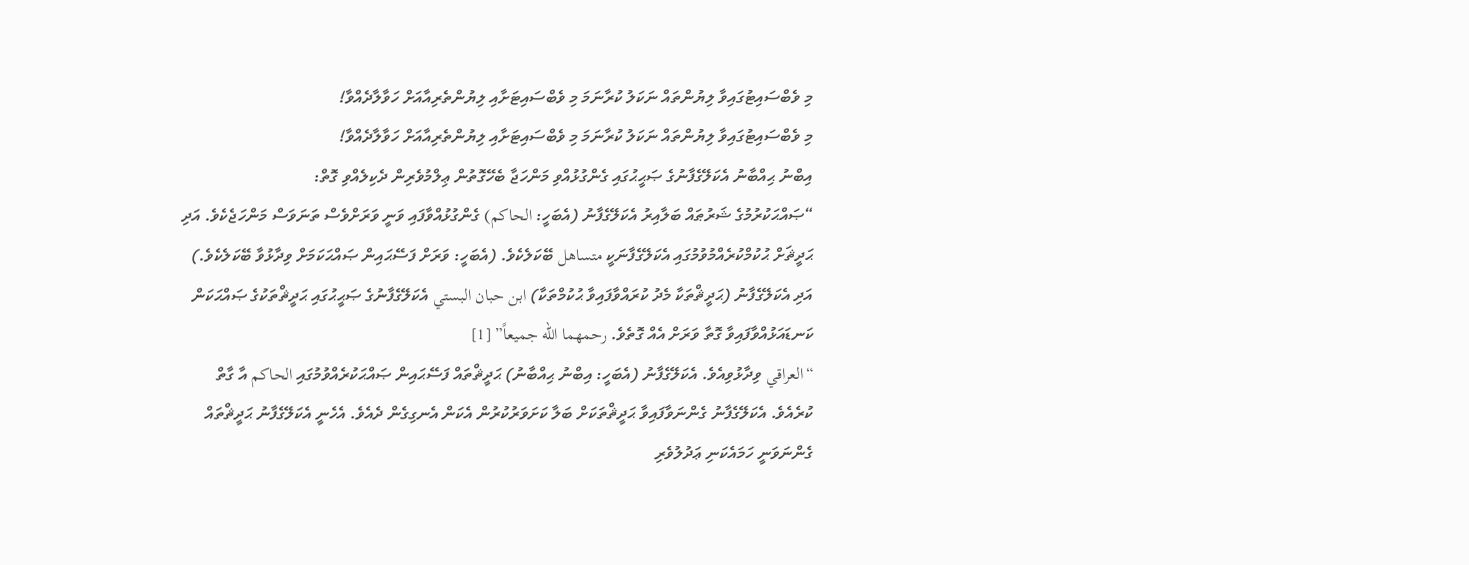މި ވެބްސައިޓުގައިވާ ލިޔުންތައް ނަކަލު ކުރާނަމަ މި ވެބްސައިޓަށާއި ލިޔުންތެރިއާއަށް ހަވާލާދެއްވާ!
މި ވެބްސައިޓުގައިވާ ލިޔުންތައް ނަކަލު ކުރާނަމަ މި ވެބްސައިޓަށާއި ލިޔުންތެރިއާއަށް ހަވާލާދެއްވާ!
އިބްނު ޙިއްބާނު އެކަލޭގެފާނުގެ ޞަޙީޙުގައި ގެންގުޅުއްވި މަންހަޖާ ބެހޭގޮތުން ޢިލްމުވެރިން ދެކިލެއްވި ގޮތް:
“ޞައްޙަކުރުމުގެ ޝަރުޠައް ބަލާއިރު އެކަލޭގެފާނު (އެބަހީ: الحاكم) ގެންގުޅުއްވާފައި ވަނީ ވަރަށްވެސް ތަނަވަސް މަންހަޖެކެވެ. އަދި ޙަދީޘަށް ޙުކުމްކުރެއްމުވުމުގައި އެކަލޭގެފާނަކީ متساهل ބޭކަލެކެވެ. (އެބަހީ: ވަރަށް ފަސޭޙައިން ޞައްޙަކަމަށް ވިދާޅުވާ ބޭކަލެކެވެ.) އަދި އެކަލޭގެފާނު (ޙަދީޘްތަކާ މެދު ކުރައްވާފައިވާ ޙުކުމްތަކާ) ابن حبان البستي އެކަލޭގެފާނުގެ ޞަޙީޙުގައި ޙަދީޘްތަކުގެ ޞައްޙަކަން ކަނޑައަޅުއްވާފައިވާ ގޮތާ ވަރަށް އެއް ގޮތެވެ. رحمهما الله جميعاً” [1]
“العراقي ވިދާޅުވިއެވެ. އެކަލޭގެފާނު (އެބަހީ: އިބްނު ޙިއްބާނު) ޙަދީޘްތައް ފަސޭޙައިން ޞައްޙަކުރެއްވުމުގައި الحاكم އާ ގާތް ކުރެއެވެ. އެކަލޭގެފާނު ގެންނަވާފައިވާ ޙަދީޘްތަކަށް ބަލާ ކަށަވަރުކުރުން އެކަން އެނގިގެން ދެއެވެ. އެހެނީ އެކަލޭގެފާނު ޙަދީޘްތައް ގެންނަވަނީ ހަމައެކަނި ޢަދުލުވެރި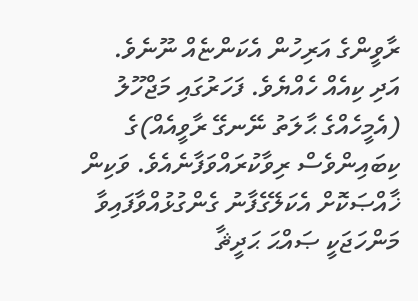ރާވީންގެ އަރިހުން އެކަންޏެއް ނޫނެވެ. އަދި ކިއެއް ހެއްޔެވެ. ފަހަރުގައި މަޖްހޫލު (އެމީހެއްގެ ޙާލަތު ނޭނގޭ ރާވީއެއް)ގެ ކިބައިންވެސް ރިވާކުރައްވަފާނެއެވެ. ވަކިން ޚާއްޞަކޮށް އެކަލޭގެފާނު ގެންގުޅުއްވާފައިވާ މަންހަޖަކީ ޞައްޙަ ޙަދީޘާ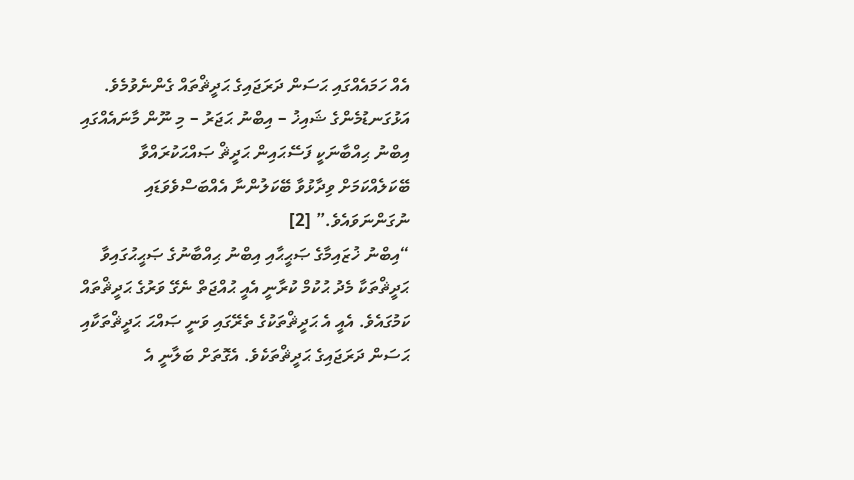އެއް ހަމައެއްގައި ޙަސަން ދަރަޖައިގެ ޙަދީޘްތައް ގެންނެވުމެވެ. އަޅުގަނޑުމެންގެ ޝައިޚު – އިބްނު ޙަޖަރު – މި ނޫން މާނައެއްގައި އިބްނު ޙިއްބާނަކީ ފަސޭޙައިން ޙަދީޘް ޞައްޙަކުރައްވާ ބޭކަލެއްކަމަށް ވިދާޅުވާ ބޭކަލުންނާ އެއްބަސްވެވަޑައި ނުގަންނަވައެވެ.” [2]
“އިބްނު ޚުޒައިމާގެ ޞަޙީޙާއި އިބްނު ޙިއްބާނުގެ ޞަޙީޙުގައިވާ ޙަދީޘްތަކާ މެދު ޙުކުމް ކުރާނީ އެއީ ޙުއްޖަތް ނެގޭ ވަރުގެ ޙަދީޘްތައް ކަމުގައެވެ. އެއީ އެ ޙަދީޘްތަކުގެ ތެރޭގައި ވަނީ ޞައްޙަ ޙަދީޘްތަކާއި ޙަސަން ދަރަޖައިގެ ޙަދީޘްތަކެވެ. އެގޮތަށް ބަލާނީ އެ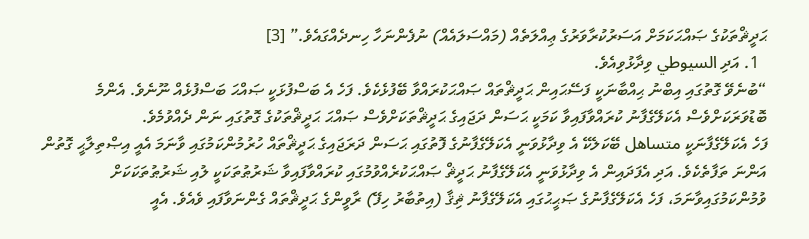ޙަދީޘްތަކުގެ ޞައްޙަކަމަށް އަސަރުކުރާވަރުގެ ޢިއްލަތެއް (މައްސަލައެއް) ނުފެންނަހާ ހިނދެއްގައެވެ.” [3]
  1. އަދި السيوطي ވިދާޅުވިއެވެ.
“ބުނެވޭ ގޮތުގައި އިބްނު ޙިއްބާނަކީ ފަސޭޙައިން ޙަދީޘްތައް ޞައްޙަކުރައްވާ ބޭފުޅެކެވެ. ފަހެ އެ ބަސްފުޅަކީ ޞައްޙަ ބަސްފުޅެއް ނޫނެވެ. އެންމެ ބޮޑުވަރަކަށްވެސް އެކަލޭގެފާނު ކުރައްވާފައިވާ ކަމަކީ ޙަސަން ދަޖައިގެ ޙަދީޘްތަކަށްވެސް ޞައްޙަ ޙަދީޘްތަކުގެ ގޮތުގައި ނަން ދެއްވުމެވެ.
ފަހެ އެކަލޭގެފާނަކީ متساهل ބޭކަލެކޭ އެ ވިދާޅުވަނީ އެކަލޭގެފާނުގެ ފޮތުގައި ޙަސަން ދަރަޖައިގެ ޙަދީޘްތައް ހުރުމުންކަމުގައި ވާނަމަ އެއީ އިޞްތިލާޙީ ގޮތުން އަންނަ ތަފާތެކެވެ. އަދި އެފަދައިން އެ ވިދާޅުވަނީ އެކަލޭގެފާނު ޙަދީޘް ޞައްޙަކުރެއްވުމުގައި ކުރައްވާފައިވާ ޝަރުޠުތަކަކީ ލުއި ޝަރުޠުތަކަކަށް ވުމުންކަމުގައިވާނަމަ، ފަހެ އެކަލޭގެފާނުގެ ޞަޙީޙުގައި އެކަލޭގެފާނު ޘިޤާ (އިތުބާރު ހިފޭ) ރާވީންގެ ޙަދީޘްތައް ގެންނަވާފައި ވެއެވެ. އެއީ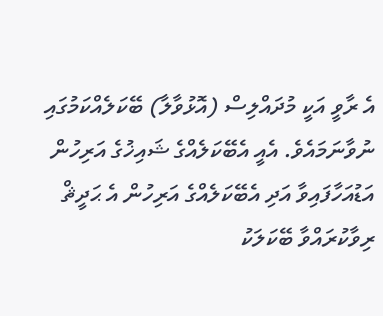އެ ރާވީ އަކީ މުދައްލިސް (އޮޅުވާލާ) ބޭކަލެއްކަމުގައި ނުވާނަމައެވެ. އެއީ އެބޭކަލެއްގެ ޝައިޚުގެ އަރިހުން އަޑުއަހާފައިވާ އަދި އެބޭކަލެއްގެ އަރިހުން އެ ޙަދީޘް ރިވާކުރައްވާ ބޭކަލަކު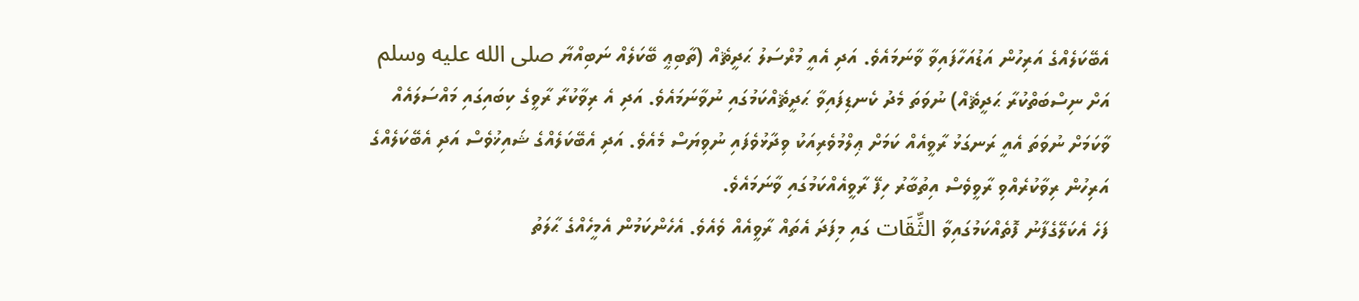އެބޭކަލެއްގެ އަރިހުން އަޑުއަހާފައިވާ ވާނަމައެވެ. އަދި އެއީ މުރްސަލު ޙަދީޘެއް (ތާބިޢީ ބޭކަލެއް ނަބިއްޔާ صلى الله عليه وسلم އަށް ނިސްބަތްކުރާ ޙަދީޘެއް) ނުވަތަ މެދު ކެނޑިފައިވާ ޙަދީޘެއްކަމުގައި ނުވާނަމައެވެ. އަދި އެ ރިވާކުރާ ރާވީގެ ކިބައިގައި މައްސަލައެއް ވާކަމަށް ނުވަތަ އެއީ ރަނގަޅު ރާވީއެއް ކަމަށް ޢިލްމުވެރިއަކު ވިދާޅުވެފައި ނުވިޔަސް މެއެވެ. އަދި އެބޭކަލެއްގެ ޝައިޚުވެސް އަދި އެބޭކަލެއްގެ އަރިހުން ރިވާކުރެއްވި ރާވީވެސް އިތުބާރު ހިފޭ ރާވީއެއްކަމުގައި ވާނަމައެވެ.
ފަހެ އެކަލޭގެފާނު ފޮތެއްކަމުގައިވާ الثِّقَات ގައި މިފަދަ އެތައް ރާވީއެއް ވެއެވެ. އެހެންކަމުން އެމީހެއްގެ ޙާލަތު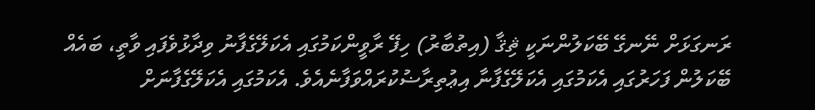ރަނގަޅަށް ނޭނގޭ ބޭކަލުންނަކީ ޘިޤާ (އިތުބާރު) ހިފޭ ރާވީންކަމުގައި އެކަލޭގެފާނު ވިދާޅުވެފައި ވާތީ، ބައެއް ބޭކަލުން ފަހަރުގައި އެކަމުގައި އެކަލޭގެފާނާ އިޢުތިރާޟުކުރައްވަފާނެއެވެ. އެކަމުގައި އެކަލޭގެފާނަށް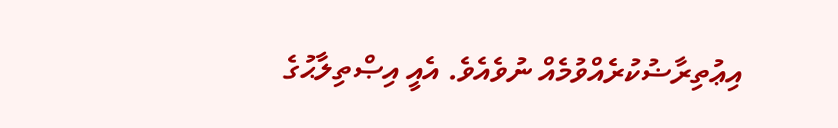އިޢުތިރާޟުކުރެއްވުމެއް ނުވެއެވެ. އެއީ އިޞްތިލާޙުގެ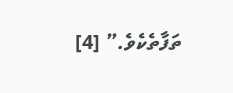ތަފާތެކެވެ.” [4]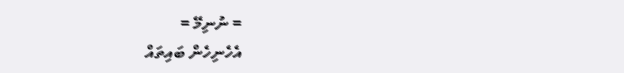= ނުނިމޭ =
އެހެނިހެން ބައިތައް